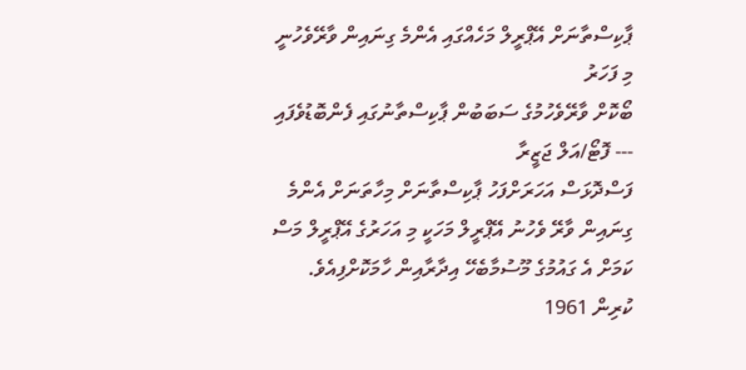ޕާކިސްތާނަށް އޭޕްރީލް މަހެއްގައި އެންމެ ގިނައިން ވާރޭވެހުނީ މި ފަހަރު
ބޯކޮށް ވާރޭވެހުމުގެ ސަބަބުން ޕާކިސްތާނުގައި ފެންބޮޑުވެފައި --- ފޮޓޯ/އަލް ޖަޒީރާ
ފަސްދޮޅަސް އަހަރަށްފަހު ޕާކިސްތާނަށް މިހާތަނަށް އެންމެ ގިނައިން ވާރޭ ވެހުނު އޭޕްރީލް މަހަކީ މި އަހަރުގެ އޭޕްރީލް މަސް ކަމަށް އެ ގައުމުގެ މޫސުމާބެހޭ އިދާރާއިން ހާމަކޮށްފިއެވެ.
ކުރިން 1961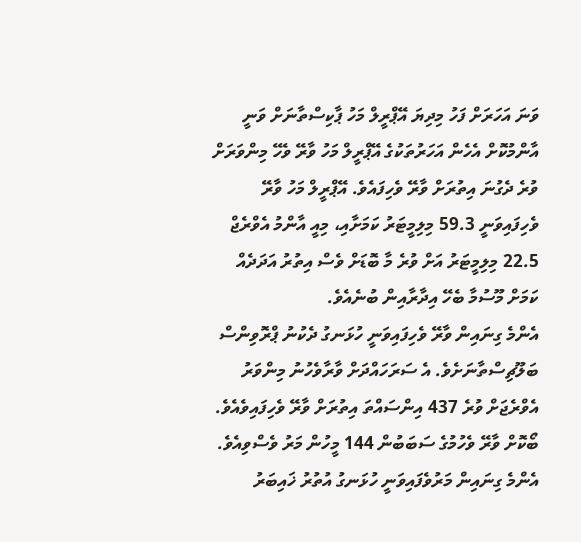ވަނަ އަހަރަށް ފަހު މިދިޔަ އޭޕްރީލް މަހު ޕާކިސްތާނަށް ވަނީ އާންމުކޮށް އެހެން އަހަރުތަކުގެ އޭޕްރީލް މަހު ވާރޭ ވެހޭ މިންވަރަށް ވުރެ ދެގުނަ އިތުރަށް ވާރޭ ވެހިފައެވެ. އޭޕްރީލް މަހު ވާރޭ ވެހިފައިވަނީ 59.3 މިލިމީޓަރު ކަމަށާއި، މިއީ އާންމު އެވްރެޖް 22.5 މިލިމީޓަރު އަށް ވުރެ މާ ބޮޑަށް ވެސް އިތުރު އަދަދެއް ކަމަށް މޫސުމާ ބެހޭ އިދާރާއިން ބުނެއެވެ.
އެންމެ ގިނައިން ވާރޭ ވެހިފައިވަނީ ހުޅަނގު ދެކުނު ޕްރޮވިންސް ބަލޫޗިސްތާނަށެވެ. އެ ސަރަހައްދަށް ވާރާވެހުނު މިންވަރު އެވްރެޖަށް ވުރެ 437 އިންސައްތަ އިތުރަށް ވާރޭ ވެހިފައިވެއެވެ.
ބޯކޮށް ވާރޭ ވެހުމުގެ ސަބަބުން 144 މީހުން މަރު ވެސްވިއެވެ.
އެންމެ ގިނައިން މަރުވެފައިވަނީ ހުޅަނގު އުތުރު ޚައިބަރު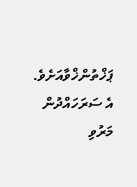ޕަޚްތުންޚްވާއަށެވެ. އެ ސަރަހައްދުން މަރުވި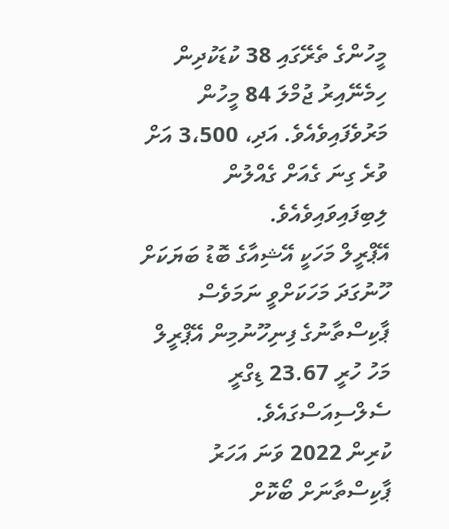މީހުންގެ ތެރޭގައި 38 ކުޑަކުދިން ހިމެނޭއިރު ޖުމްލަ 84 މީހުން މަރުވެފައިވެއެވެ. އަދި، 3،500 އަށް ވުރެ ގިނަ ގެއަށް ގެއްލުން ލިބިފައިވައިވެއެވެ.
އޭޕްރީލް މަހަކީ އޭޝިއާގެ ބޮޑު ބަޔަކަށް ހޫނުގަދަ މަހަކަށްވީ ނަމަވެސް ޕާކިސްތާނުގެ ފިނިހޫނުމިން އޭޕްރީލް މަހު ހުރީ 23.67 ޑިގްރީ ސެލްސިއަސްގައެވެ.
ކުރިން 2022 ވަނަ އަހަރު ޕާކިސްތާނަށް ބޯކޮށް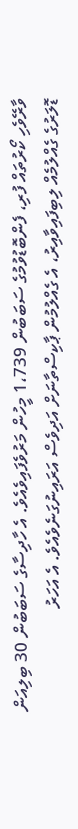ވާރޭވެހި ކޯރުތައް ފުރި، ފެންބޮޑުވުމުގެ ސަބަބުން 1،739 މީހުން މަރުވެފައިވެއެވެ. އެ ހާދިސާގެ ސަބަބުން 30 ބިލިއަން ޑޮލަރުގެ ގެއްލުމެއް ލިބިފައިވާއިރު، އެ ގެއްލުމުން ޕާކިސްތާނަށް އަދިވެސް އަރައިނުގަނެވެއެވެ. އެ އަހަރު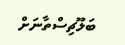ބަލޫޗިސްތާނަށް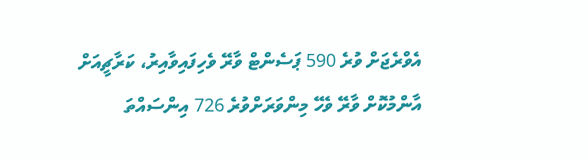އެވްރެޖަށް ވުރެ 590 ޕަސެންޓް ވާރޭ ވެހިފައިވާއިރު، ކަރާޗީއަށް އާންމުކޮށް ވާރޭ ވެހޭ މިންވަރަށްވުރެ 726 އިންސައްތަ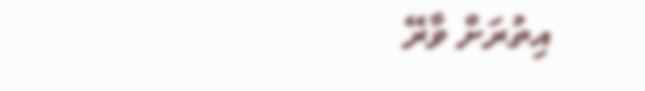އިތުރަށް ވާރޭ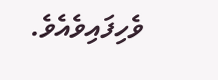ވެހިފައިވެއެވެ.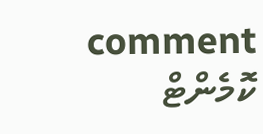comment ކޮމެންޓް